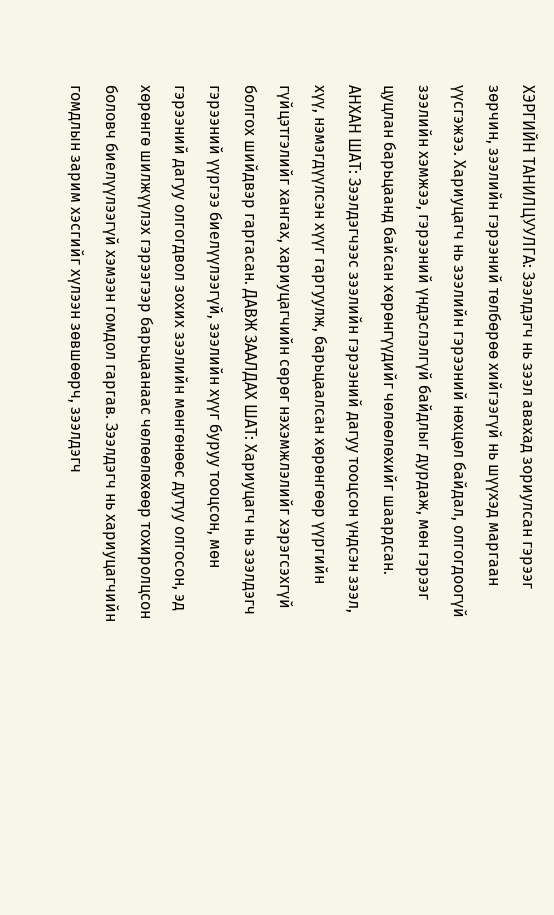ХЭРГИЙН ТАНИЛЦУУЛГА: Зээлдэгч нь зээл авахад зориулсан гэрээг зөрчин, зээлийн гэрээний төлбөрөө хийгээгүй нь шүүхэд маргаан үүсгэжээ. Хариуцагч нь зээлийн гэрээний нөхцөл байдал, олгогдоогүй зээлийн хэмжээ, гэрээний үндэслэлгүй байдлыг дурдаж, мөн гэрээг цуцлан барьцаанд байсан хөрөнгүүдийг чөлөөлөхийг шаардсан. АНХАН ШАТ: Зээлдэгчээс зээлийн гэрээний дагуу тооцсон үндсэн зээл, хүү, нэмэгдүүлсэн хүүг гаргуулж, барьцаалсан хөрөнгөөр үүргийн гүйцэтгэлийг хангах, хариуцагчийн сөрөг нэхэмжлэлийг хэрэгсэхгүй болгох шийдвэр гаргасан. ДАВЖ ЗААЛДАХ ШАТ: Хариуцагч нь зээлдэгч гэрээний үүргээ биелүүлээгүй, зээлийн хүүг буруу тооцсон, мөн гэрээний дагуу олгогдвол зохих зээлийн мөнгөнөөс дутуу олгосон, эд хөрөнгө шилжүүлэх гэрээгээр барьцаанаас чөлөөлөхөөр тохиролцсон боловч биелүүлээгүй хэмээн гомдол гаргав. Зээлдэгч нь хариуцагчийн гомдлын зарим хэсгийг хүлээн зөвшөөрч, зээлдэгч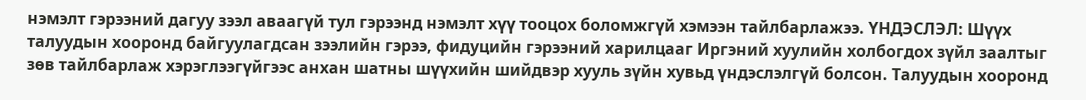нэмэлт гэрээний дагуу зээл аваагүй тул гэрээнд нэмэлт хүү тооцох боломжгүй хэмээн тайлбарлажээ. ҮНДЭСЛЭЛ: Шүүх талуудын хооронд байгуулагдсан зээлийн гэрээ, фидуцийн гэрээний харилцааг Иргэний хуулийн холбогдох зүйл заалтыг зөв тайлбарлаж хэрэглээгүйгээс анхан шатны шүүхийн шийдвэр хууль зүйн хувьд үндэслэлгүй болсон. Талуудын хооронд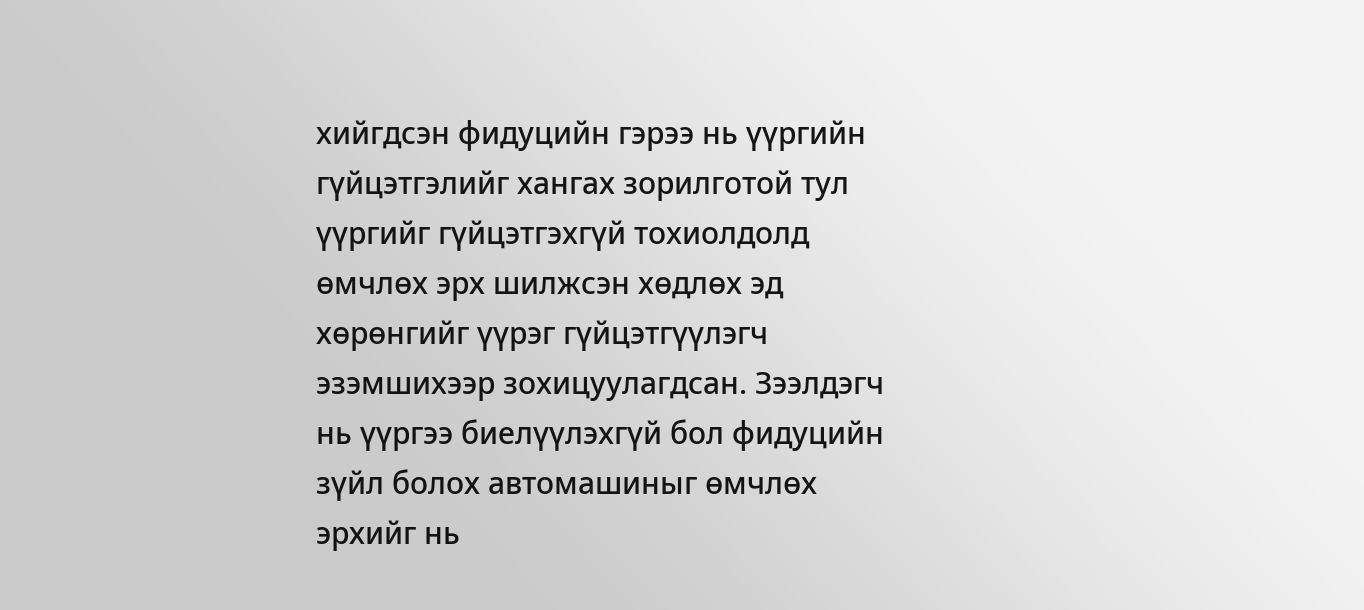хийгдсэн фидуцийн гэрээ нь үүргийн гүйцэтгэлийг хангах зорилготой тул үүргийг гүйцэтгэхгүй тохиолдолд өмчлөх эрх шилжсэн хөдлөх эд хөрөнгийг үүрэг гүйцэтгүүлэгч эзэмшихээр зохицуулагдсан. Зээлдэгч нь үүргээ биелүүлэхгүй бол фидуцийн зүйл болох автомашиныг өмчлөх эрхийг нь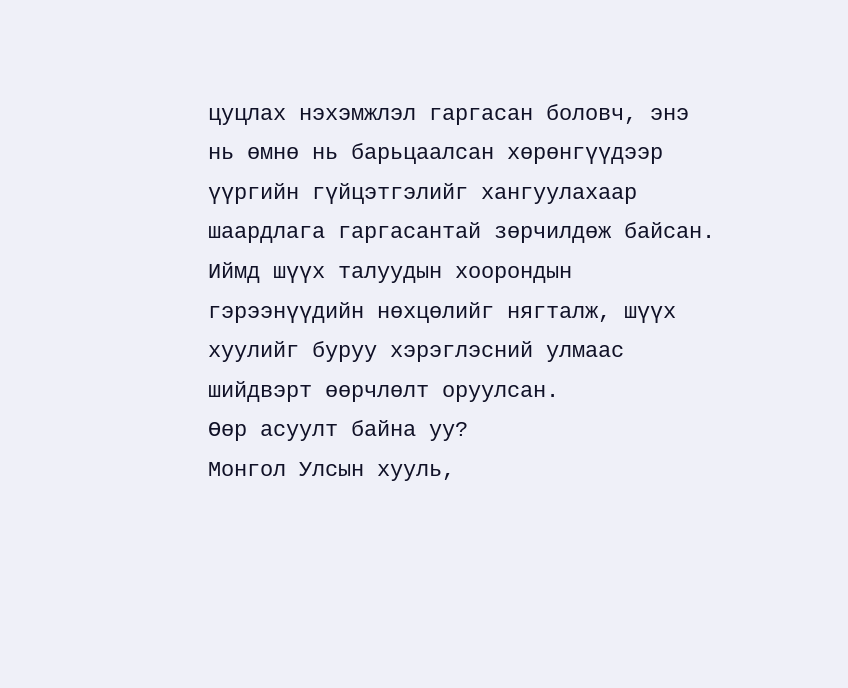цуцлах нэхэмжлэл гаргасан боловч, энэ нь өмнө нь барьцаалсан хөрөнгүүдээр үүргийн гүйцэтгэлийг хангуулахаар шаардлага гаргасантай зөрчилдөж байсан. Иймд шүүх талуудын хоорондын гэрээнүүдийн нөхцөлийг нягталж, шүүх хуулийг буруу хэрэглэсний улмаас шийдвэрт өөрчлөлт оруулсан.
Өөр асуулт байна уу?
Монгол Улсын хууль,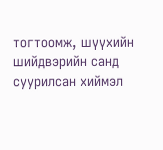тогтоомж, шүүхийн шийдвэрийн санд суурилсан хиймэл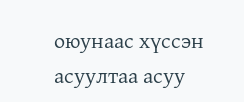оюунаас хүссэн асуултаа асуу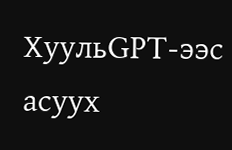ХуульGPT-ээс асуух